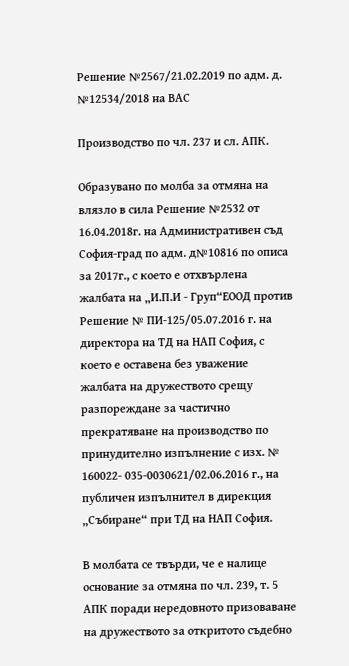Решение №2567/21.02.2019 по адм. д. №12534/2018 на ВАС

Производство по чл. 237 и сл. АПК.

Образувано по молба за отмяна на влязло в сила Решение №2532 от 16.04.2018г. на Административен съд София-град по адм. д№10816 по описа за 2017г., с което е отхвърлена жалбата на „И.П.И - Груп“ЕООД против Решение № ПИ-125/05.07.2016 г. на директора на ТД на НАП София, с което е оставена без уважение жалбата на дружеството срещу разпореждане за частично прекратяване на производство по принудително изпълнение с изх. № 160022- 035-0030621/02.06.2016 г., на публичен изпълнител в дирекция „Събиране“ при ТД на НАП София.

В молбата се твърди, че е налице основание за отмяна по чл. 239, т. 5 АПК поради нередовното призоваване на дружеството за откритото съдебно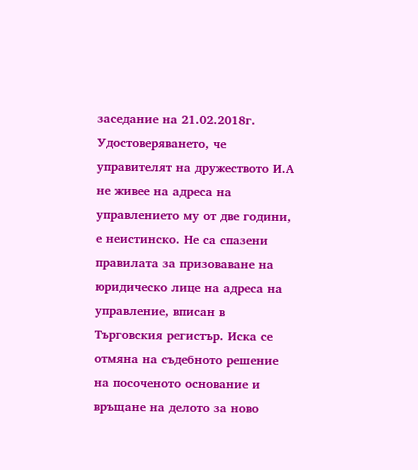заседание на 21.02.2018г. Удостоверяването, че управителят на дружеството И.А не живее на адреса на управлението му от две години, е неистинско. Не са спазени правилата за призоваване на юридическо лице на адреса на управление, вписан в Търговския регистър. Иска се отмяна на съдебното решение на посоченото основание и връщане на делото за ново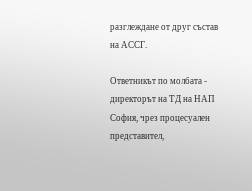разглеждане от друг състав на АССГ.

Ответникът по молбата - директорът на ТД на НАП София, чрез процесуален представител,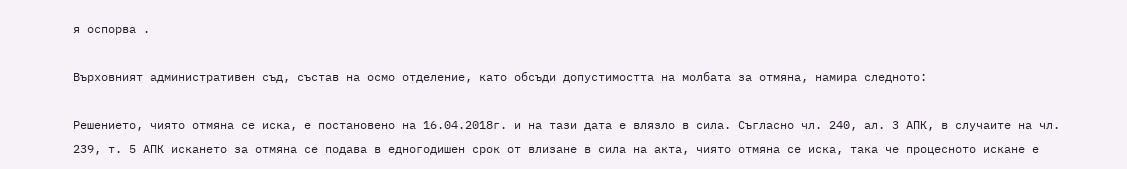я оспорва .

Върховният административен съд, състав на осмо отделение, като обсъди допустимостта на молбата за отмяна, намира следното:

Решението, чиято отмяна се иска, е постановено на 16.04.2018г. и на тази дата е влязло в сила. Съгласно чл. 240, ал. 3 АПК, в случаите на чл. 239, т. 5 АПК искането за отмяна се подава в едногодишен срок от влизане в сила на акта, чиято отмяна се иска, така че процесното искане е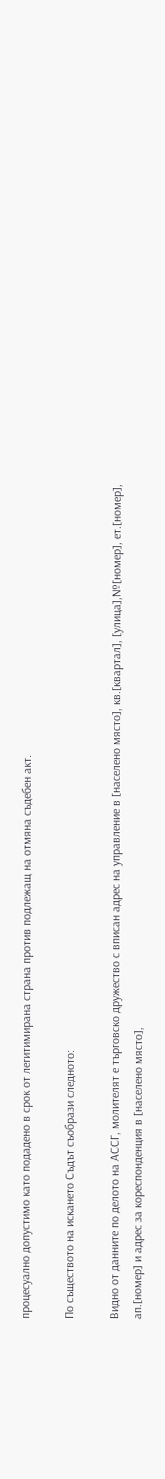процесуално допустимо като подадено в срок от легитимирана страна против подлежащ на отмяна съдебен акт.

По съществото на искането Съдът съобрази следното:

Видно от данните по делото на АССГ, молителят е търговско дружество с вписан адрес на управление в [населено място], кв.[квартал], [улица],№[номер], ет.[номер], ап.[номер] и адрес за кореспонденция в [населено място],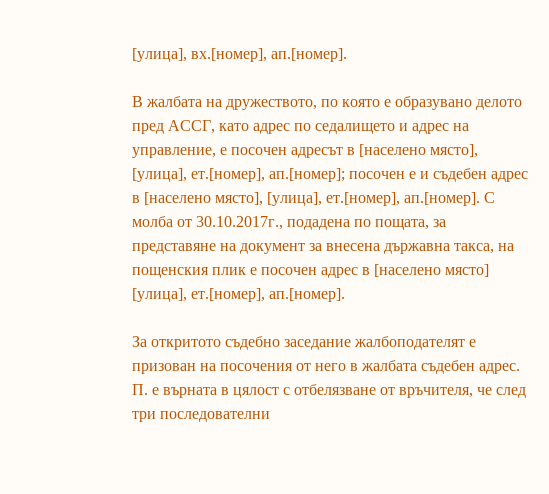[улица], вх.[номер], ап.[номер].

В жалбата на дружеството, по която е образувано делото пред АССГ, като адрес по седалището и адрес на управление, е посочен адресът в [населено място], [улица], ет.[номер], ап.[номер]; посочен е и съдебен адрес в [населено място], [улица], ет.[номер], ап.[номер]. С молба от 30.10.2017г., подадена по пощата, за представяне на документ за внесена държавна такса, на пощенския плик е посочен адрес в [населено място] [улица], ет.[номер], ап.[номер].

За откритото съдебно заседание жалбоподателят е призован на посочения от него в жалбата съдебен адрес. П. е върната в цялост с отбелязване от връчителя, че след три последователни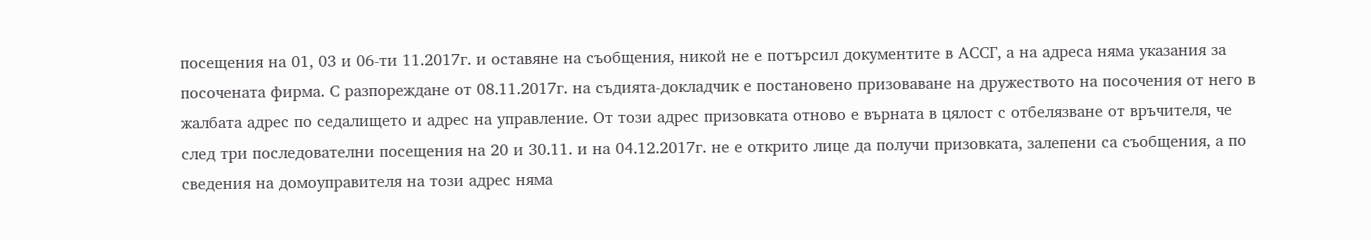посещения на 01, 03 и 06-ти 11.2017г. и оставяне на съобщения, никой не е потърсил документите в АССГ, а на адреса няма указания за посочената фирма. С разпореждане от 08.11.2017г. на съдията-докладчик е постановено призоваване на дружеството на посочения от него в жалбата адрес по седалището и адрес на управление. От този адрес призовката отново е върната в цялост с отбелязване от връчителя, че след три последователни посещения на 20 и 30.11. и на 04.12.2017г. не е открито лице да получи призовката, залепени са съобщения, а по сведения на домоуправителя на този адрес няма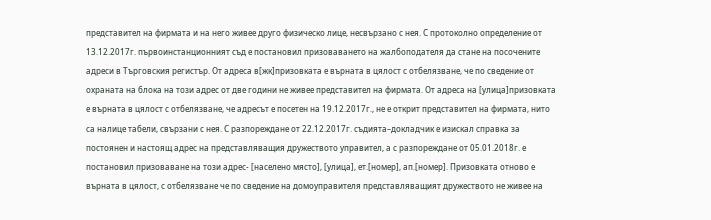представител на фирмата и на него живее друго физическо лице, несвързано с нея. С протоколно определение от 13.12.2017г. първоинстанционният съд е постановил призоваването на жалбоподателя да стане на посочените адреси в Търговския регистър. От адреса в[жк]призовката е върната в цялост с отбелязване, че по сведение от охраната на блока на този адрес от две години не живее представител на фирмата. От адреса на [улица]призовката е върната в цялост с отбелязване, че адресът е посетен на 19.12.2017г., не е открит представител на фирмата, нито са налице табели, свързани с нея. С разпореждане от 22.12.2017г. съдията–докладчик е изискал справка за постоянен и настоящ адрес на представляващия дружеството управител, а с разпореждане от 05.01.2018г. е постановил призоваване на този адрес- [населено място], [улица], ет.[номер], ап.[номер]. Призовката отново е върната в цялост, с отбелязване че по сведение на домоуправителя представляващият дружеството не живее на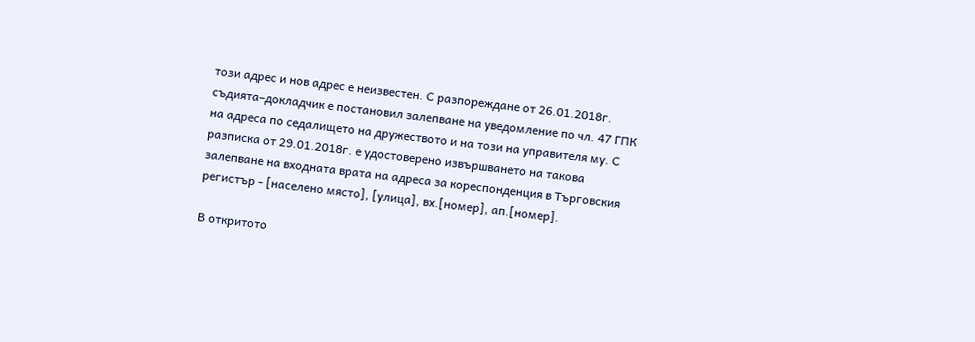този адрес и нов адрес е неизвестен. С разпореждане от 26.01.2018г. съдията–докладчик е постановил залепване на уведомление по чл. 47 ГПК на адреса по седалището на дружеството и на този на управителя му. С разписка от 29.01.2018г. е удостоверено извършването на такова залепване на входната врата на адреса за кореспонденция в Търговския регистър - [населено място], [улица], вх.[номер], ап.[номер].

В откритото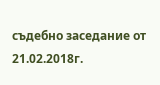съдебно заседание от 21.02.2018г.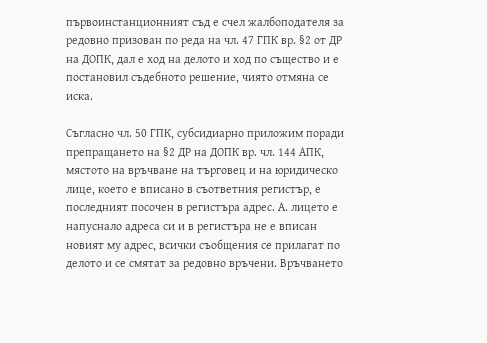първоинстанционният съд е счел жалбоподателя за редовно призован по реда на чл. 47 ГПК вр. §2 от ДР на ДОПК, дал е ход на делото и ход по същество и е постановил съдебното решение, чиято отмяна се иска.

Съгласно чл. 50 ГПК, субсидиарно приложим поради препращането на §2 ДР на ДОПК вр. чл. 144 АПК, мястото на връчване на търговец и на юридическо лице, което е вписано в съответния регистър, е последният посочен в регистъра адрес. А. лицето е напуснало адреса си и в регистъра не е вписан новият му адрес, всички съобщения се прилагат по делото и се смятат за редовно връчени. Връчването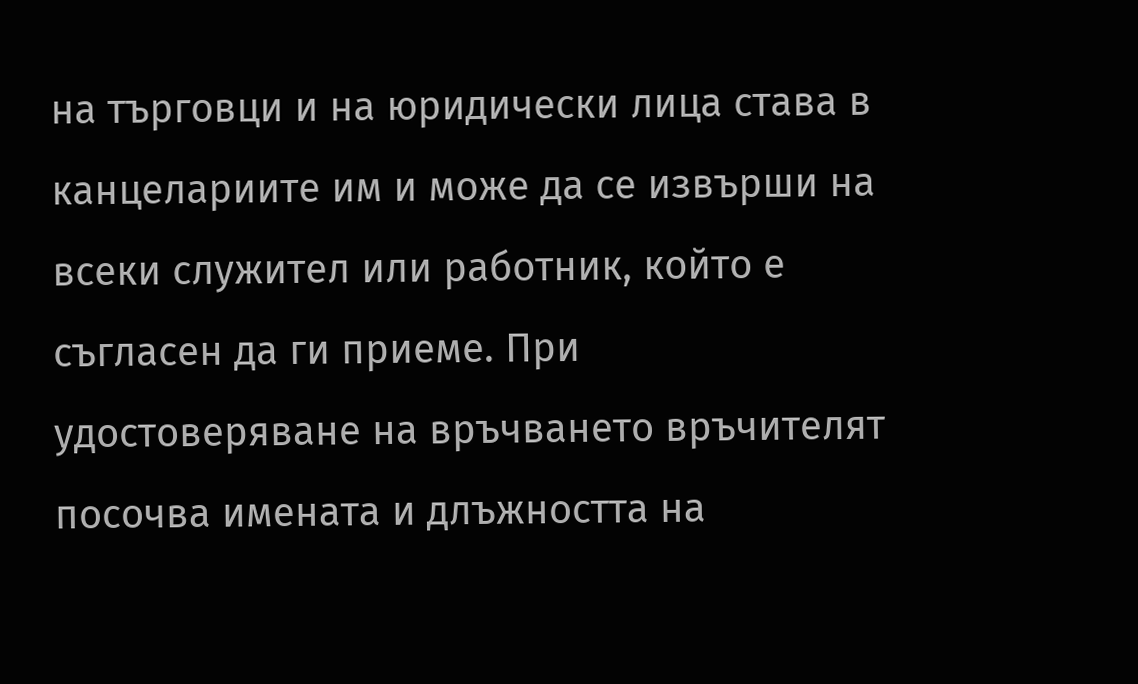на търговци и на юридически лица става в канцелариите им и може да се извърши на всеки служител или работник, който е съгласен да ги приеме. При удостоверяване на връчването връчителят посочва имената и длъжността на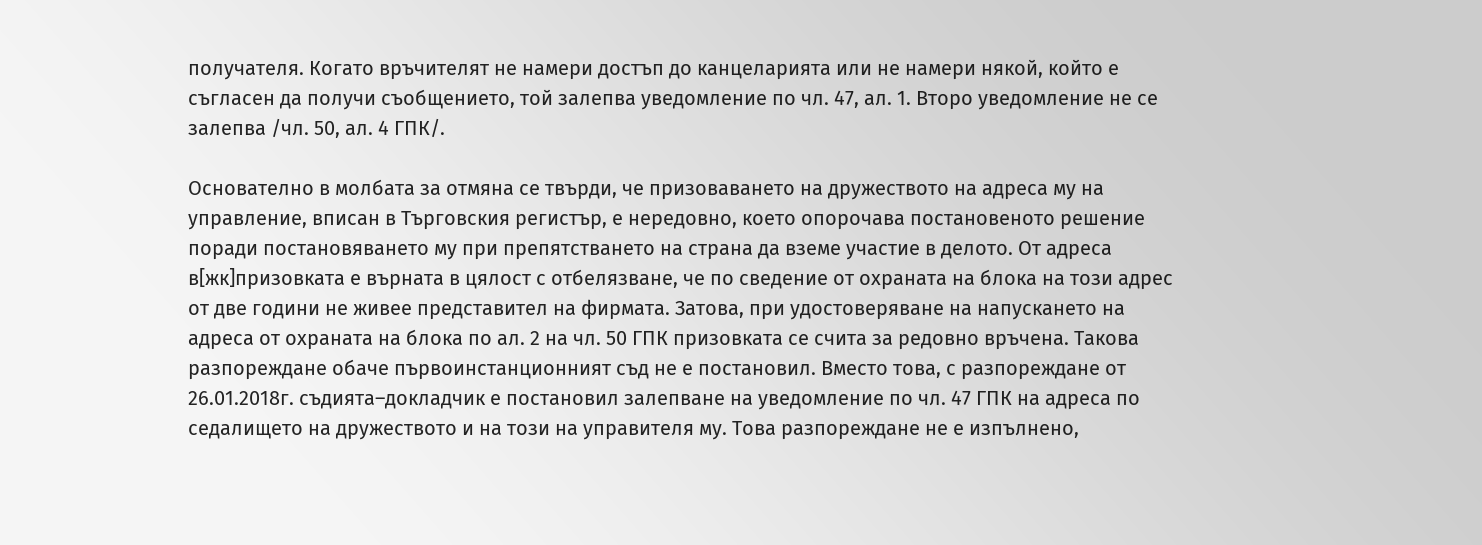получателя. Когато връчителят не намери достъп до канцеларията или не намери някой, който е съгласен да получи съобщението, той залепва уведомление по чл. 47, ал. 1. Второ уведомление не се залепва /чл. 50, ал. 4 ГПК/.

Основателно в молбата за отмяна се твърди, че призоваването на дружеството на адреса му на управление, вписан в Търговския регистър, е нередовно, което опорочава постановеното решение поради постановяването му при препятстването на страна да вземе участие в делото. От адреса в[жк]призовката е върната в цялост с отбелязване, че по сведение от охраната на блока на този адрес от две години не живее представител на фирмата. Затова, при удостоверяване на напускането на адреса от охраната на блока по ал. 2 на чл. 50 ГПК призовката се счита за редовно връчена. Такова разпореждане обаче първоинстанционният съд не е постановил. Вместо това, с разпореждане от 26.01.2018г. съдията–докладчик е постановил залепване на уведомление по чл. 47 ГПК на адреса по седалището на дружеството и на този на управителя му. Това разпореждане не е изпълнено,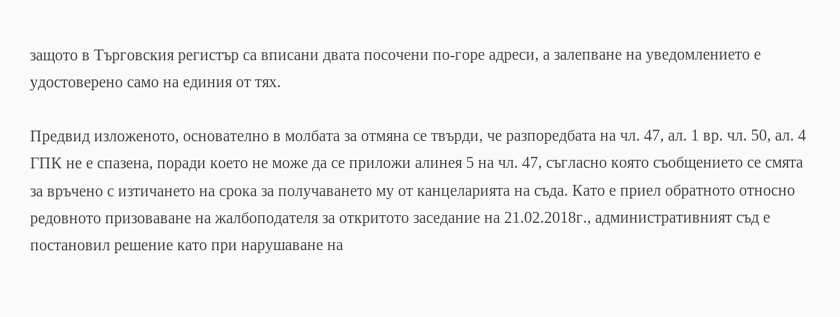защото в Търговския регистър са вписани двата посочени по-горе адреси, а залепване на уведомлението е удостоверено само на единия от тях.

Предвид изложеното, основателно в молбата за отмяна се твърди, че разпоредбата на чл. 47, ал. 1 вр. чл. 50, ал. 4 ГПК не е спазена, поради което не може да се приложи алинея 5 на чл. 47, съгласно която съобщението се смята за връчено с изтичането на срока за получаването му от канцеларията на съда. Като е приел обратното относно редовното призоваване на жалбоподателя за откритото заседание на 21.02.2018г., административният съд е постановил решение като при нарушаване на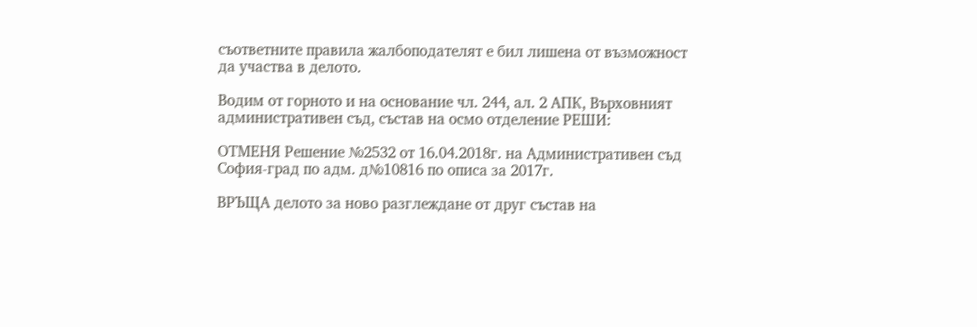съответните правила жалбоподателят е бил лишена от възможност да участва в делото.

Водим от горното и на основание чл. 244, ал. 2 АПК, Върховният административен съд, състав на осмо отделение РЕШИ:

ОТМЕНЯ Решение №2532 от 16.04.2018г. на Административен съд София-град по адм. д№10816 по описа за 2017г.

ВРЪЩА делото за ново разглеждане от друг състав на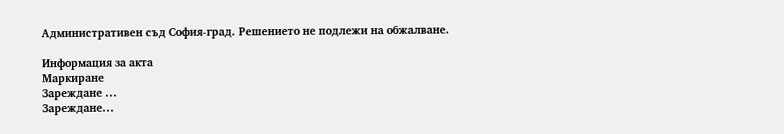Административен съд София-град. Решението не подлежи на обжалване.

Информация за акта
Маркиране
Зареждане ...
Зареждане...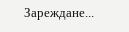Зареждане...